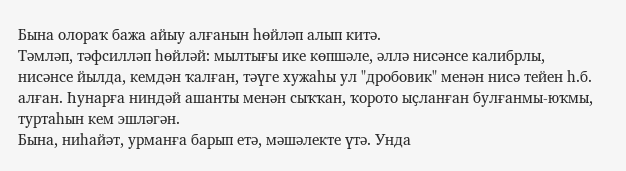Бына олораҡ бажа айыу алғанын һөйләп алып китә.
Тәмләп, тәфсилләп һөйләй: мылтығы ике көпшәле, әллә нисәнсе калибрлы, нисәнсе йылда, кемдән ҡалған, тәүге хужаһы ул "дробовик" менән нисә тейен һ.б. алған. Һунарға ниндәй ашанты менән сыҡҡан, ҡорото ыҫланған булғанмы-юҡмы, туртаһын кем эшләгән.
Бына, ниһайәт, урманға барып етә, мәшәлекте үтә. Унда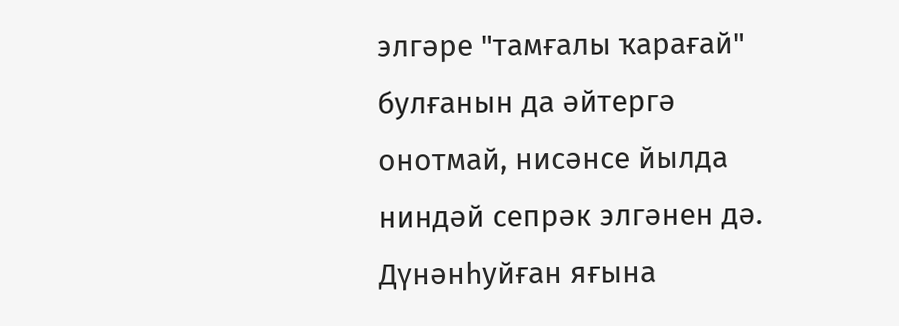элгәре "тамғалы ҡарағай" булғанын да әйтергә онотмай, нисәнсе йылда ниндәй сепрәк элгәнен дә.
Дүнәнһуйған яғына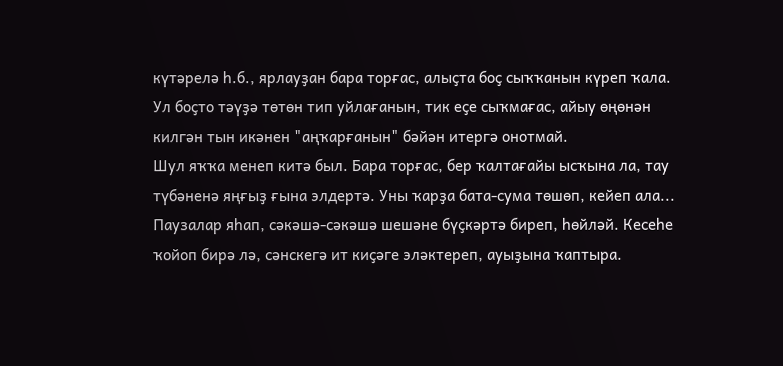күтәрелә һ.б., ярлауҙан бара торғас, алыҫта боҫ сыҡҡанын күреп ҡала. Ул боҫто тәүҙә төтөн тип уйлағанын, тик еҫе сыҡмағас, айыу өңөнән килгән тын икәнен "аңҡарғанын" бәйән итергә онотмай.
Шул яҡҡа менеп китә был. Бара торғас, бер ҡалтағайы ысҡына ла, тау түбәненә яңғыҙ ғына элдертә. Уны ҡарҙа бата-сума төшөп, кейеп ала...
Паузалар яһап, сәкәшә-сәкәшә шешәне бүҫкәртә биреп, һөйләй. Кесеһе ҡойоп бирә лә, сәнскегә ит киҫәге эләктереп, ауыҙына ҡаптыра.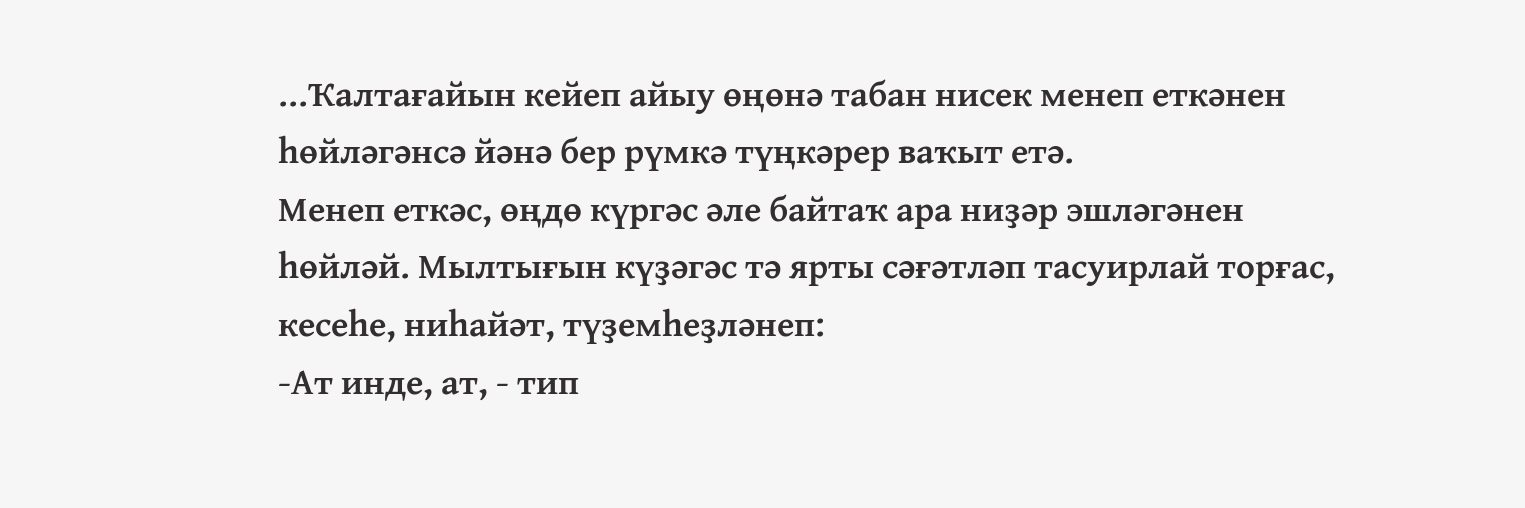...Ҡалтағайын кейеп айыу өңөнә табан нисек менеп еткәнен һөйләгәнсә йәнә бер рүмкә түңкәрер ваҡыт етә.
Менеп еткәс, өңдө күргәс әле байтаҡ ара ниҙәр эшләгәнен һөйләй. Мылтығын күҙәгәс тә ярты сәғәтләп тасуирлай торғас, кесеһе, ниһайәт, түҙемһеҙләнеп:
-Ат инде, ат, - тип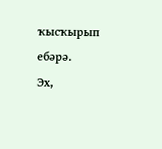ҡысҡырып ебәрә.
Эх,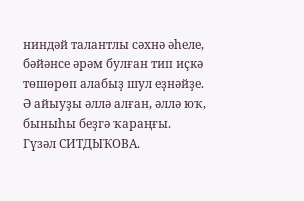ниндәй талантлы сәхнә әһеле, бәйәнсе әрәм булған тип иҫкә төшөрөп алабыҙ шул еҙнәйҙе.
Ә айыуҙы әллә алған, әллә юҡ, быныһы беҙгә ҡараңғы.
Гүзәл СИТДЫҠОВА.